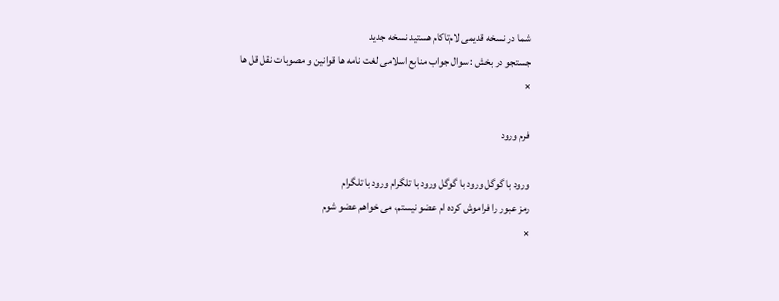شما در نسخه قدیمی لام‌تا‌کام هستید نسخه جدید
جستجو در بخش : سوال جواب منابع اسلامی لغت نامه ها قوانین و مصوبات نقل قل ها
×

فرم ورود

ورود با گوگل ورود با گوگل ورود با تلگرام ورود با تلگرام
رمز عبور را فراموش کرده ام عضو نیستم، می خواهم عضو شوم
×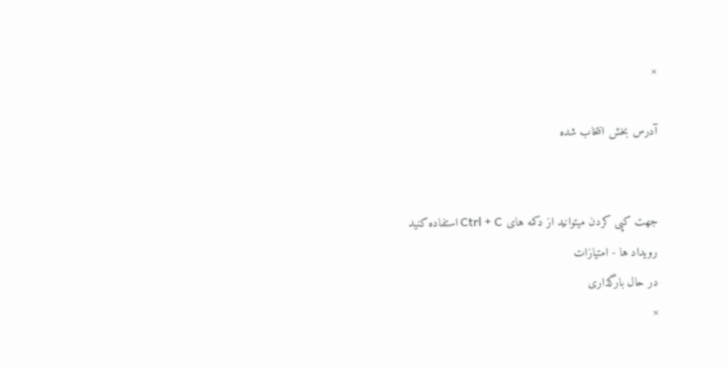×

آدرس بخش انتخاب شده


جهت کپی کردن میتوانید از دکمه های Ctrl + C استفاده کنید
رویداد ها - امتیازات
در حال بارگذاری
×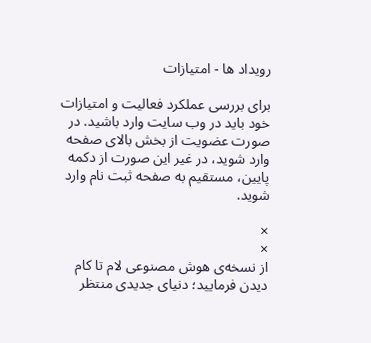رویداد ها - امتیازات

برای بررسی عملکرد فعالیت و امتیازات خود باید در وب سایت وارد باشید. در صورت عضویت از بخش بالای صفحه وارد شوید، در غیر این صورت از دکمه پایین، مستقیم به صفحه ثبت نام وارد شوید.

×
×
از نسخه‌ی هوش مصنوعی لام تا کام دیدن فرمایید؛ دنیای جدیدی منتظر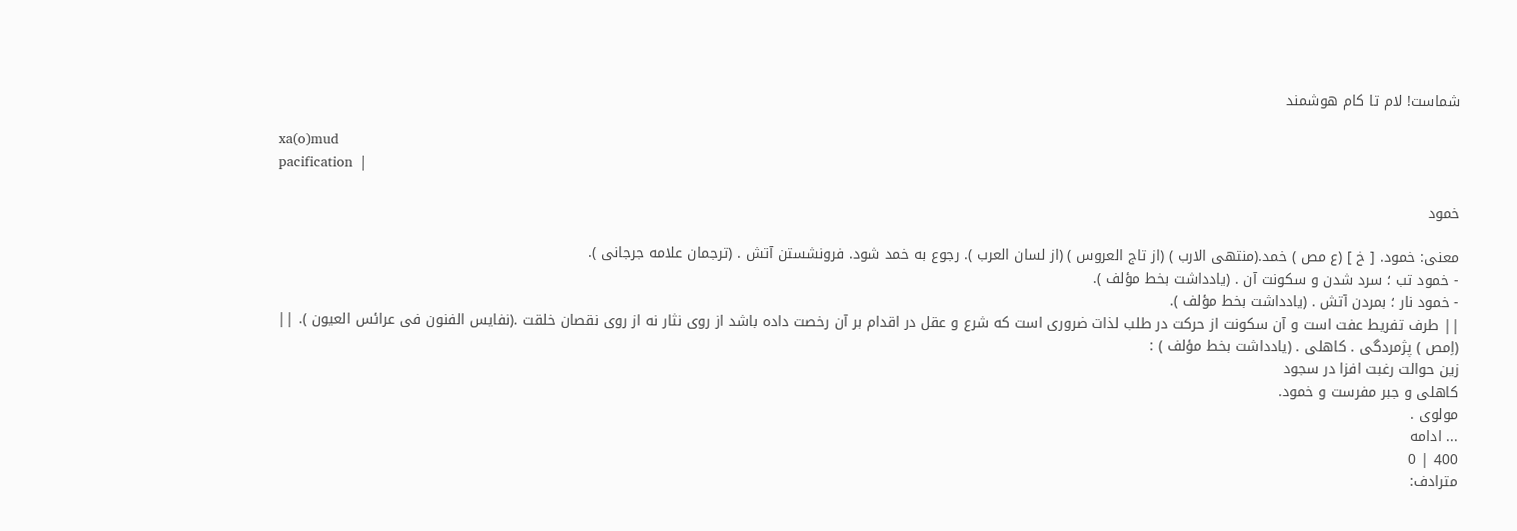شماست! لام تا کام هوشمند

xa(o)mud
pacification  |

خمود

معنی: خمود. [ خ ] (ع مص ) خمد.(منتهی الارب ) (از تاج العروس ) (از لسان العرب ). رجوع به خمد شود. فرونشستن آتش . (ترجمان علامه جرجانی ).
- خمود تب ؛ سرد شدن و سکونت آن . (یادداشت بخط مؤلف ).
- خمود نار ؛ بمردن آتش . (یادداشت بخط مؤلف ).
|| طرف تفریط عفت است و آن سکونت از حرکت در طلب لذات ضروری است که شرع و عقل در اقدام بر آن رخصت داده باشد از روی نثار نه از روی نقصان خلقت .(نفایس الفنون فی عرائس العیون ). || (اِمص ) پژمردگی . کاهلی . (یادداشت بخط مؤلف ) :
زین حوالت رغبت افزا در سجود
کاهلی و جبر مفرست و خمود.
مولوی .
... ادامه
400 | 0
مترادف: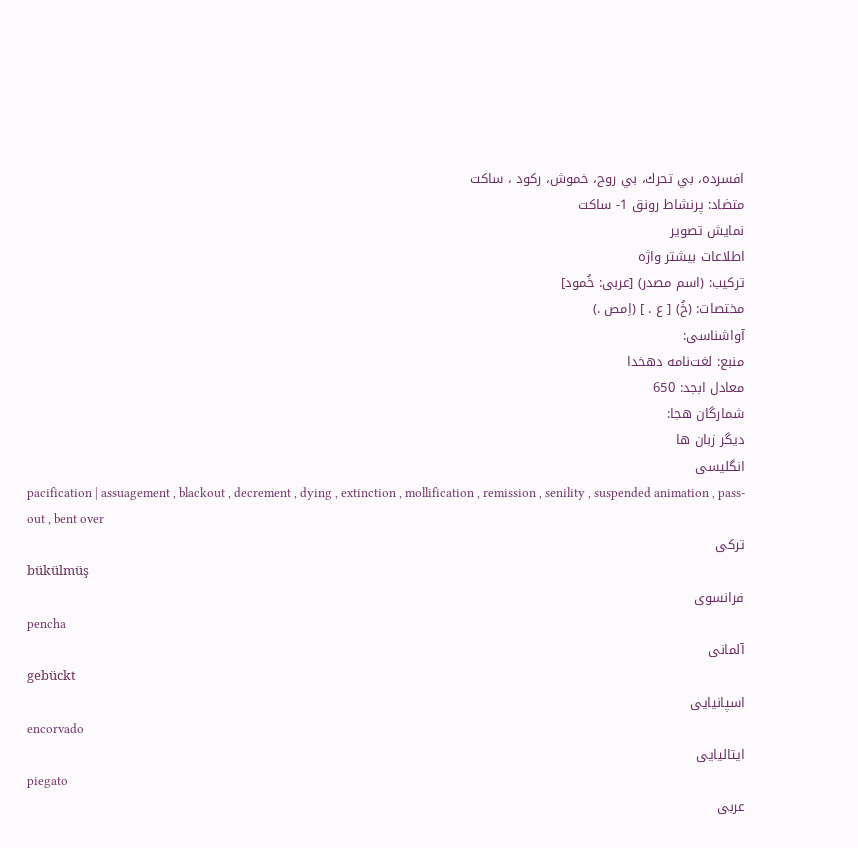افسرده، بي تحرك، بي روح، خموش، ركود ، ساكت
متضاد: پرنشاط رونق 1- ساكت
نمایش تصویر
اطلاعات بیشتر واژه
ترکیب: (اسم مصدر) [عربی: خُمود]
مختصات: (خُ) [ ع . ] (اِمص .)
آواشناسی:
منبع: لغت‌نامه دهخدا
معادل ابجد: 650
شمارگان هجا:
دیگر زبان ها
انگلیسی
pacification | assuagement , blackout , decrement , dying , extinction , mollification , remission , senility , suspended animation , pass-out , bent over
ترکی
bükülmüş
فرانسوی
pencha
آلمانی
gebückt
اسپانیایی
encorvado
ایتالیایی
piegato
عربی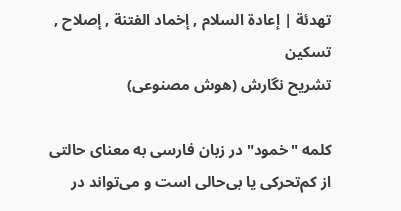تهدئة | إعادة السلام , إخماد الفتنة , إصلاح , تسكين
تشریح نگارش (هوش مصنوعی)

کلمه "خمود" در زبان فارسی به معنای حالتی از کم‌تحرکی یا بی‌حالی است و می‌تواند در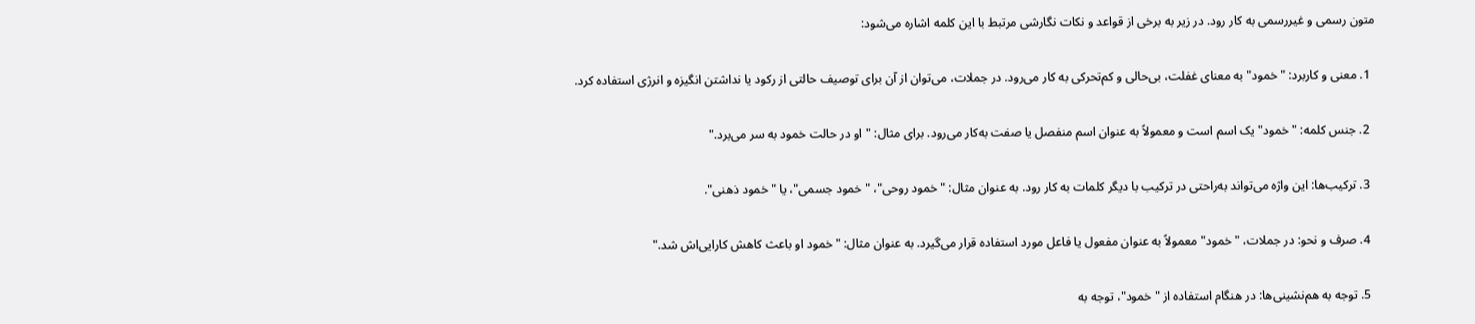متون رسمی و غیررسمی به کار رود. در زیر به برخی از قواعد و نکات نگارشی مرتبط با این کلمه اشاره می‌شود:

  1. معنی و کاربرد: "خمود" به معنای غفلت، بی‌حالی و کم‌تحرکی به کار می‌رود. در جملات، می‌توان از آن برای توصیف حالتی از رکود یا نداشتن انگیزه و انرژی استفاده کرد.

  2. جنس کلمه: "خمود" یک اسم است و معمولاً به عنوان اسم منفصل یا صفت به‌کار می‌رود. برای مثال: "او در حالت خمود به سر می‌برد."

  3. ترکیب‌ها: این واژه می‌تواند به‌راحتی در ترکیب با دیگر کلمات به کار رود. به عنوان مثال: "خمود روحی"، "خمود جسمی"، یا "خمود ذهنی".

  4. صرف و نحو: در جملات، "خمود" معمولاً به عنوان مفعول یا فاعل مورد استفاده قرار می‌گیرد. به عنوان مثال: "خمود او باعث کاهش کارایی‌اش شد."

  5. توجه به هم‌نشینی‌ها: در هنگام استفاده از "خمود"، توجه به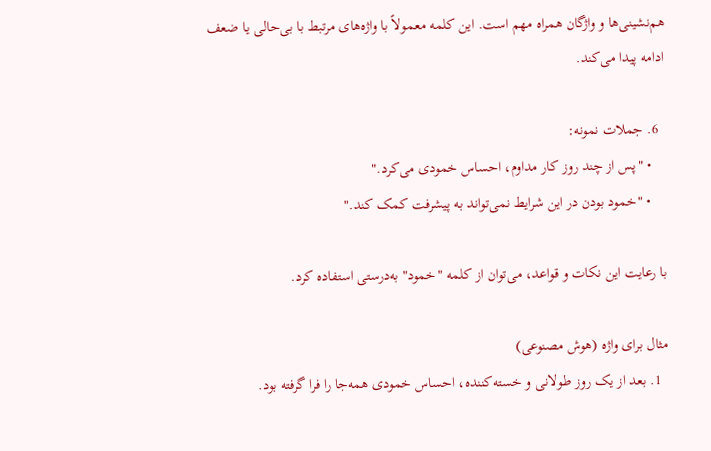هم‌نشینی‌ها و واژگان همراه مهم است. این کلمه معمولاً با واژه‌های مرتبط با بی‌حالی یا ضعف ادامه پیدا می‌کند.

  6. جملات نمونه:
    • "پس از چند روز کار مداوم، احساس خمودی می‌کرد."
    • "خمود بودن در این شرایط نمی‌تواند به پیشرفت کمک کند."

با رعایت این نکات و قواعد، می‌توان از کلمه "خمود" به‌درستی استفاده کرد.

مثال برای واژه (هوش مصنوعی)
  1. بعد از یک روز طولانی و خسته‌کننده، احساس خمودی همه‌جا را فرا گرفته بود.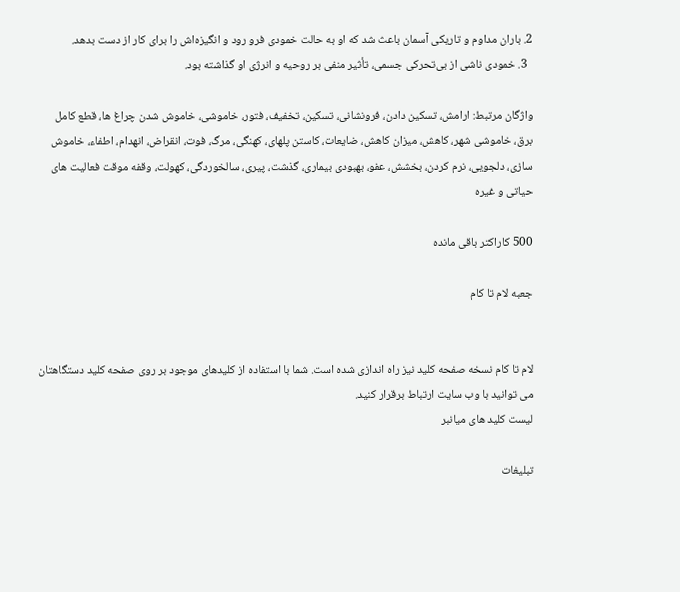2. باران مداوم و تاریکی آسمان باعث شد که او به حالت خمودی فرو رود و انگیزه‌اش را برای کار از دست بدهد.
  3. خمودی ناشی از بی‌تحرکی جسمی، تأثیر منفی بر روحیه و انرژی او گذاشته بود.

واژگان مرتبط: ارامش، تسکین دادن، فرونشانی، تسکین، تخفیف، فتور، خاموشی، خاموش شدن چراغ ها، قطع کامل برق، خاموشی شهر، کاهش، میزان کاهش، ضایعات، کاستن پلهای، کهنگی، مرگ، فوت، انقراض، انهدام، اطفاء، خاموش سازی، دلجویی، نرم کردن، بخشش، عفو، بهبودی بیماری، گذشت، پیری، سالخوردگی، کهولت، وقفه موقت فعالیت های حیاتی و غیره

500 کاراکتر باقی مانده

جعبه لام تا کام


لام تا کام نسخه صفحه کلید نیز راه اندازی شده است. شما با استفاده از کلیدهای موجود بر روی صفحه کلید دستگاهتان می توانید با وب سایت ارتباط برقرار کنید.
لیست کلید های میانبر

تبلیغات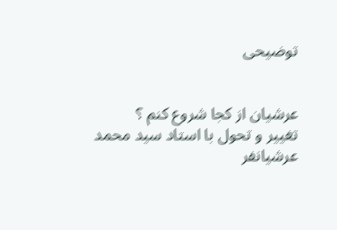توضیحی


عرشیان از کجا شروع کنم ؟
تغییر و تحول با استاد سید محمد عرشیانفر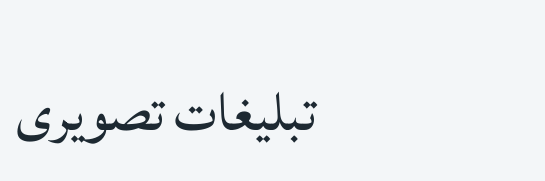تبلیغات تصویری